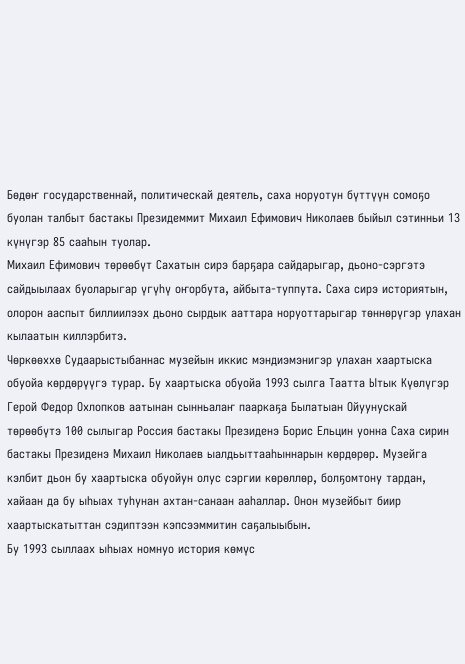Бөдөҥ государственнай, политическай деятель, саха норуотун бүттүүн сомоҕо буолан талбыт бастакы Президеммит Михаил Ефимович Николаев быйыл сэтинньи 13 күнүгэр 85 сааһын туолар.
Михаил Ефимович төрөөбүт Сахатын сирэ барҕара сайдарыгар, дьоно-сэргэтэ сайдыылаах буоларыгар үгүһү оҥорбута, айбыта-туппута. Саха сирэ историятын, олорон ааспыт биллиилээх дьоно сырдык ааттара норуоттарыгар төннөрүгэр улахан кылаатын киллэрбитэ.
Чөркөөххө Судаарыстыбаннас музейын иккис мэндиэмэнигэр улахан хаартыска обуойа көрдөрүүгэ турар. Бу хаартыска обуойа 1993 сылга Таатта Ытык Күөлүгэр Герой Федор Охлопков аатынан сынньалаҥ пааркаҕа Былатыан Ойуунускай төрөөбүтэ 100 сылыгар Россия бастакы Президенэ Борис Ельцин уонна Саха сирин бастакы Президенэ Михаил Николаев ыалдьыттааһыннарын көрдөрөр. Музейга кэлбит дьон бу хаартыска обуойун олус сэргии көрөллөр, болҕомтону тардан, хайаан да бу ыһыах туһунан ахтан-санаан ааһаллар. Онон музейбыт биир хаартыскатыттан сэдиптээн кэпсээммитин саҕалыыбын.
Бу 1993 сыллаах ыһыах номнуо история көмүс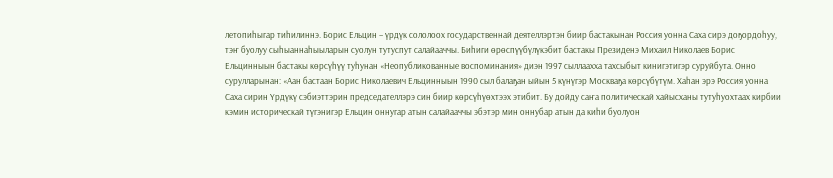летопиһыгар тиһилиннэ. Борис Ельцин – үрдүк сололоох государственнай деятеллэртэн биир бастакынан Россия уонна Саха сирэ доҕордоһуу, тэҥ буолуу сыһыаннаһыыларын суолун тутуспут салайааччы. Биһиги өрөспүүбүлүкэбит бастакы Президенэ Михаил Николаев Борис Ельцинныын бастакы көрсүһүү туһунан «Неопубликованные воспоминания» диэн 1997 сыллаахха тахсыбыт кинигэтигэр суруйбута. Онно сурулларынан: «Аан бастаан Борис Николаевич Ельцинныын 1990 сыл балаҕан ыйын 5 күнүгэр Москваҕа көрсүбүтүм. Хаһан эрэ Россия уонна Саха сирин Үрдүкү сэбиэттэрин председателлэрэ син биир көрсүһүөхтээх этибит. Бу дойду саҥа политическай хайысханы тутуһуохтаах кирбии кэмин историческай түгэнигэр Ельцин оннугар атын салайааччы эбэтэр мин оннубар атын да киһи буолуон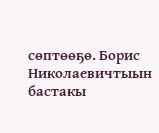сөптөөҕө. Борис Николаевичтыын бастакы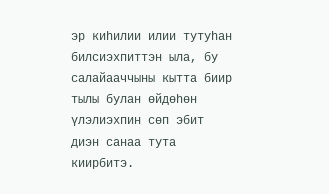эр киһилии илии тутуһан билсиэхпиттэн ыла, бу салайааччыны кытта биир тылы булан өйдөһөн үлэлиэхпин сөп эбит диэн санаа тута киирбитэ.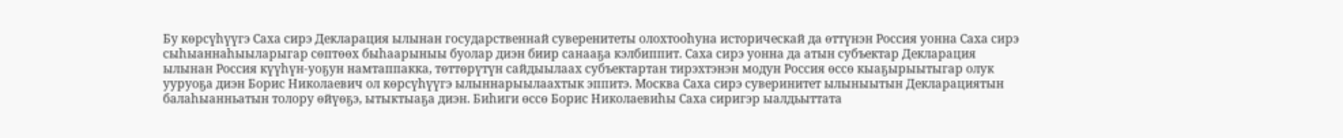Бу көрсүһүүгэ Саха сирэ Декларация ылынан государственнай суверенитеты олохтооһуна историческай да өттүнэн Россия уонна Саха сирэ сыһыаннаһыыларыгар сөптөөх быһаарыныы буолар диэн биир санааҕа кэлбиппит. Саха сирэ уонна да атын субъектар Декларация ылынан Россия күүһүн-уоҕун намтаппакка, төттөрүтүн сайдыылаах субъектартан тирэхтэнэн модун Россия өссө кыаҕырыытыгар олук ууруоҕа диэн Борис Николаевич ол көрсүһүүгэ ылыннарыылаахтык эппитэ. Москва Саха сирэ суверинитет ылыныытын Декларациятын балаһыанньатын толору өйүөҕэ, ытыктыаҕа диэн. Биһиги өссө Борис Николаевиһы Саха сиригэр ыалдьыттата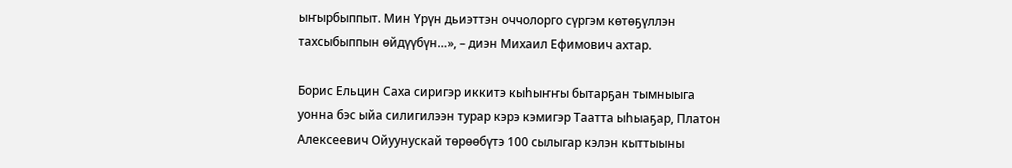ыҥырбыппыт. Мин Үрүн дьиэттэн оччолорго сүргэм көтөҕүллэн тахсыбыппын өйдүүбүн…», – диэн Михаил Ефимович ахтар.

Борис Ельцин Саха сиригэр иккитэ кыһыҥҥы бытарҕан тымныыга уонна бэс ыйа силигилээн турар кэрэ кэмигэр Таатта ыһыаҕар, Платон Алексеевич Ойуунускай төрөөбүтэ 100 сылыгар кэлэн кыттыыны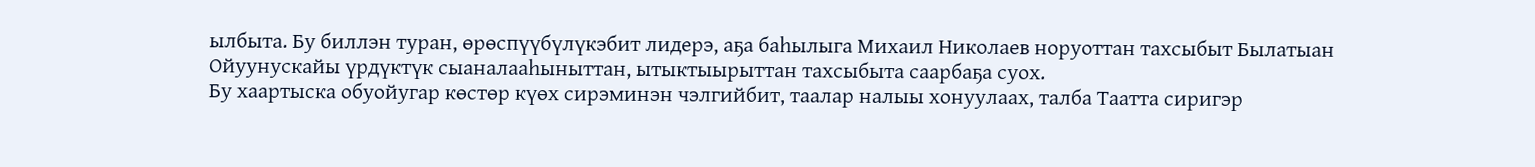ылбыта. Бу биллэн туран, өрөспүүбүлүкэбит лидерэ, аҕа баһылыга Михаил Николаев норуоттан тахсыбыт Былатыан Ойуунускайы үрдүктүк сыаналааһыныттан, ытыктыырыттан тахсыбыта саарбаҕа суох.
Бу хаартыска обуойугар көстөр күөх сирэминэн чэлгийбит, таалар налыы хонуулаах, талба Таатта сиригэр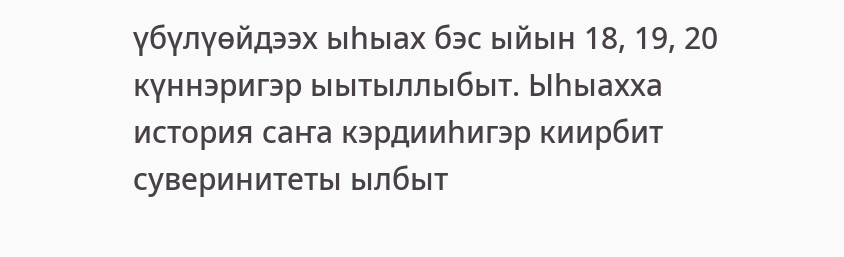үбүлүөйдээх ыһыах бэс ыйын 18, 19, 20 күннэригэр ыытыллыбыт. Ыһыахха история саҥа кэрдииһигэр киирбит суверинитеты ылбыт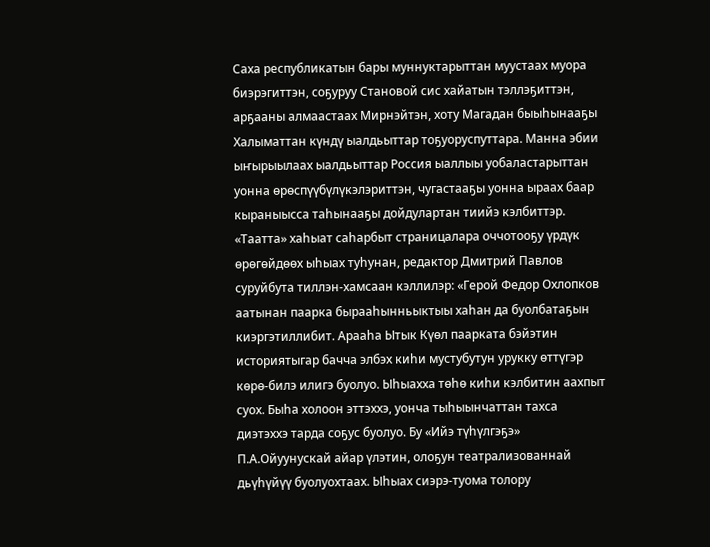Саха республикатын бары муннуктарыттан муустаах муора биэрэгиттэн, соҕуруу Становой сис хайатын тэллэҕиттэн, арҕааны алмаастаах Мирнэйтэн, хоту Магадан быыһынааҕы Халыматтан күндү ыалдьыттар тоҕуоруспуттара. Манна эбии ыҥырыылаах ыалдьыттар Россия ыаллыы уобаластарыттан уонна өрөспүүбүлүкэлэриттэн, чугастааҕы уонна ыраах баар кыраныысса таһынааҕы дойдулартан тиийэ кэлбиттэр.
«Таатта» хаһыат саһарбыт страницалара оччотооҕу үрдүк өрөгөйдөөх ыһыах туһунан, редактор Дмитрий Павлов суруйбута тиллэн-хамсаан кэллилэр: «Герой Федор Охлопков аатынан паарка бырааһынньыктыы хаһан да буолбатаҕын киэргэтиллибит. Арааһа Ытык Күөл паарката бэйэтин историятыгар бачча элбэх киһи мустубутун урукку өттүгэр көрө-билэ илигэ буолуо. Ыһыахха төһө киһи кэлбитин аахпыт суох. Быһа холоон эттэххэ, уонча тыһыынчаттан тахса диэтэххэ тарда соҕус буолуо. Бу «Ийэ түһүлгэҕэ» П.А.Ойуунускай айар үлэтин, олоҕун театрализованнай дьүһүйүү буолуохтаах. Ыһыах сиэрэ-туома толору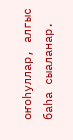оҥоһуллар, алгыс баһа сыаланар.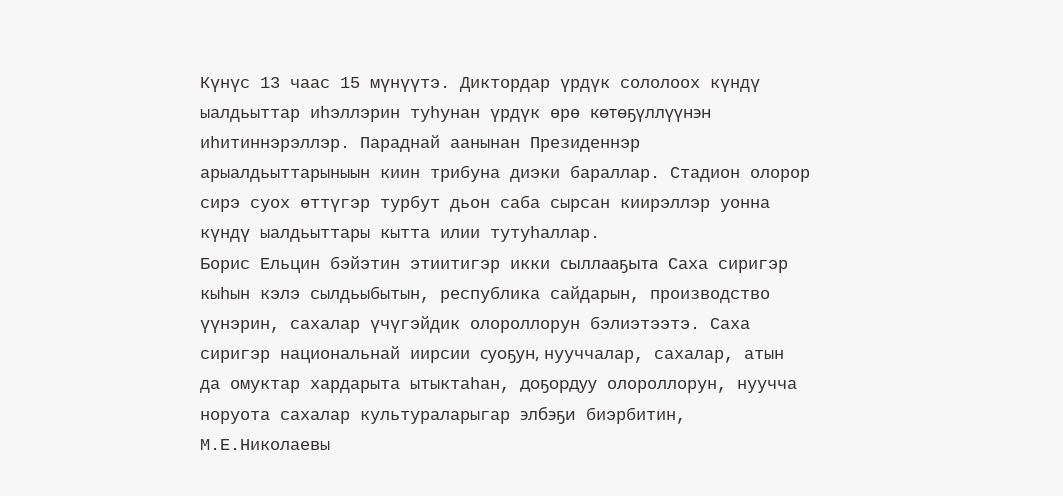Күнүс 13 чаас 15 мүнүүтэ. Диктордар үрдүк сололоох күндү ыалдьыттар иһэллэрин туһунан үрдүк өрө көтөҕүллүүнэн иһитиннэрэллэр. Параднай аанынан Президеннэр арыалдьыттарыныын киин трибуна диэки бараллар. Стадион олорор сирэ суох өттүгэр турбут дьон саба сырсан киирэллэр уонна күндү ыалдьыттары кытта илии тутуһаллар.
Борис Ельцин бэйэтин этиитигэр икки сыллааҕыта Саха сиригэр кыһын кэлэ сылдьыбытын, республика сайдарын, производство үүнэрин, сахалар үчүгэйдик олороллорун бэлиэтээтэ. Саха сиригэр национальнай иирсии суоҕун, нууччалар, сахалар, атын да омуктар хардарыта ытыктаһан, доҕордуу олороллорун, нуучча норуота сахалар культураларыгар элбэҕи биэрбитин, М.Е.Николаевы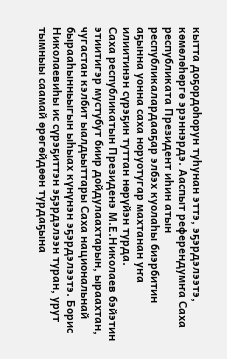кытта доҕордоһорун туһунан эттэ, эҕэрдэлээтэ, көмөлөһөргө эрэннэрдэ. Ааспыт референдумҥа Саха республиката Президент иһин атын республикалардааҕар элбэх куолаһы биэрбитин аҕынна уонна саха норуотугар махтанан уҥа илиитинэн сүрэҕин туттан нөрүйэн турда.
Саха республикатын Президенэ М.Е.Николаев бэйэтин этиитигэр мустубут биир дойдулаахтарын, ыраахтан, чугастан кэлбит ыалдьыттары Саха национальнай бырааһынньыгын ыһыах күнүнэн эҕэрдэлээтэ. Борис Николаевиһы ис сүрэҕиттэн эҕэрдэлээн туран, урут тымныы саамай өрөгөйдөөн турдаҕына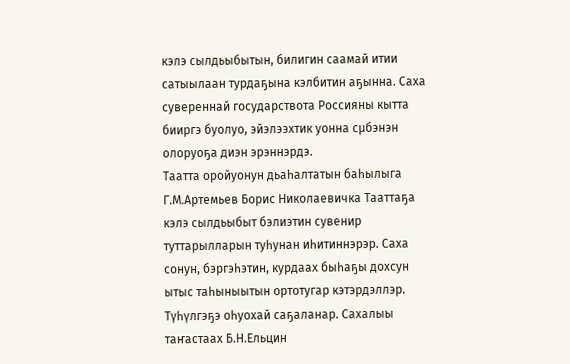кэлэ сылдьыбытын, билигин саамай итии сатыылаан турдаҕына кэлбитин аҕынна. Саха сувереннай государствота Россияны кытта бииргэ буолуо, эйэлээхтик уонна сµбэнэн олоруоҕа диэн эрэннэрдэ.
Таатта оройуонун дьаһалтатын баһылыга Г.М.Артемьев Борис Николаевичка Тааттаҕа кэлэ сылдьыбыт бэлиэтин сувенир туттарылларын туһунан иһитиннэрэр. Саха сонун, бэргэһэтин, курдаах быһаҕы дохсун ытыс таһыныытын ортотугар кэтэрдэллэр. Түһүлгэҕэ оһуохай саҕаланар. Сахалыы таҥастаах Б.Н.Ельцин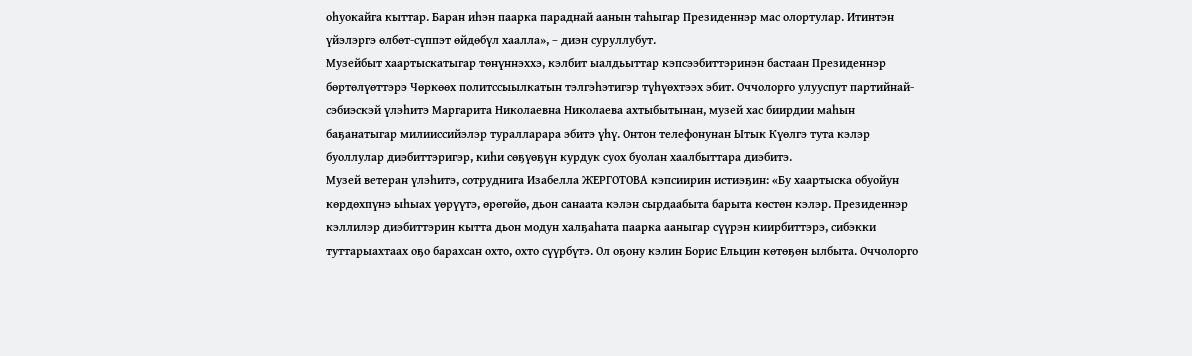оһуокайга кыттар. Баран иһэн паарка параднай аанын таһыгар Президеннэр мас олортулар. Итинтэн үйэлэргэ өлбөт-сүппэт өйдөбүл хаалла», – диэн суруллубут.
Музейбыт хаартыскатыгар төнүннэххэ, кэлбит ыалдьыттар кэпсээбиттэринэн бастаан Президеннэр бөртөлүөттэрэ Чөркөөх политссыылкатын тэлгэһэтигэр түһүөхтээх эбит. Оччолорго улууспут партийнай-сэбиэскэй үлэһитэ Маргарита Николаевна Николаева ахтыбытынан, музей хас биирдии маһын баҕанатыгар милииссийэлэр туралларара эбитэ үһү. Онтон телефонунан Ытык Күөлгэ тута кэлэр буоллулар диэбиттэригэр, киһи сөҕүөҕүн курдук суох буолан хаалбыттара диэбитэ.
Музей ветеран үлэһитэ, сотруднига Изабелла ЖЕРГОТОВА кэпсиирин истиэҕин: «Бу хаартыска обуойун көрдөхпүнэ ыһыах үөрүүтэ, өрөгөйө, дьон санаата кэлэн сырдаабыта барыта көстөн кэлэр. Президеннэр кэллилэр диэбиттэрин кытта дьон модун халҕаһата паарка ааныгар сүүрэн киирбиттэрэ, сибэкки туттарыахтаах оҕо барахсан охто, охто сүүрбүтэ. Ол оҕону кэлин Борис Ельцин көтөҕөн ылбыта. Оччолорго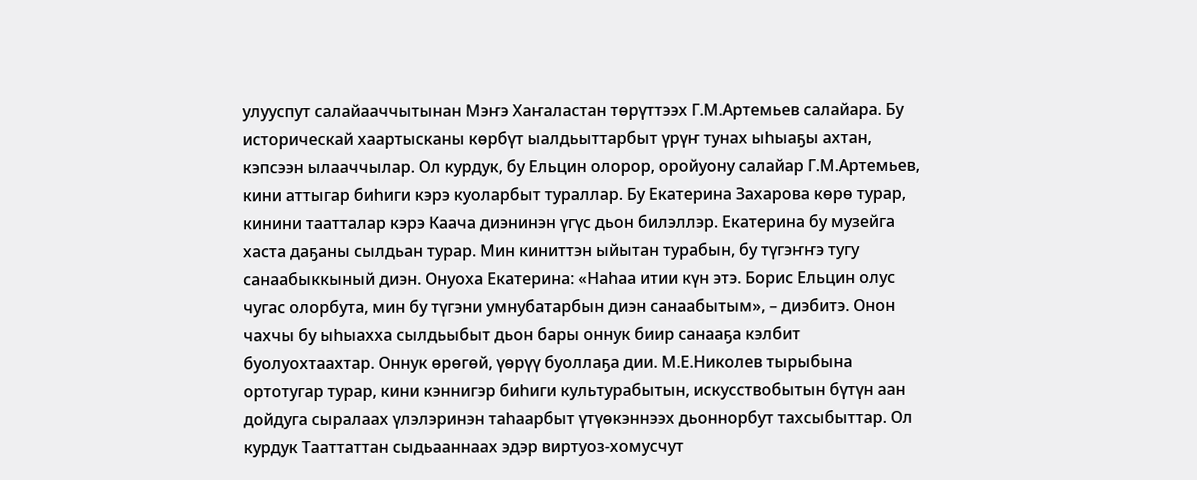улууспут салайааччытынан Мэҥэ Хаҥаластан төрүттээх Г.М.Артемьев салайара. Бу историческай хаартысканы көрбүт ыалдьыттарбыт үрүҥ тунах ыһыаҕы ахтан, кэпсээн ылааччылар. Ол курдук, бу Ельцин олорор, оройуону салайар Г.М.Артемьев, кини аттыгар биһиги кэрэ куоларбыт тураллар. Бу Екатерина Захарова көрө турар, кинини таатталар кэрэ Каача диэнинэн үгүс дьон билэллэр. Екатерина бу музейга хаста даҕаны сылдьан турар. Мин киниттэн ыйытан турабын, бу түгэҥҥэ тугу санаабыккыный диэн. Онуоха Екатерина: «Наһаа итии күн этэ. Борис Ельцин олус чугас олорбута, мин бу түгэни умнубатарбын диэн санаабытым», – диэбитэ. Онон чахчы бу ыһыахха сылдьыбыт дьон бары оннук биир санааҕа кэлбит буолуохтаахтар. Оннук өрөгөй, үөрүү буоллаҕа дии. М.Е.Николев тырыбына ортотугар турар, кини кэннигэр биһиги культурабытын, искусствобытын бүтүн аан дойдуга сыралаах үлэлэринэн таһаарбыт үтүөкэннээх дьоннорбут тахсыбыттар. Ол курдук Тааттаттан сыдьааннаах эдэр виртуоз-хомусчут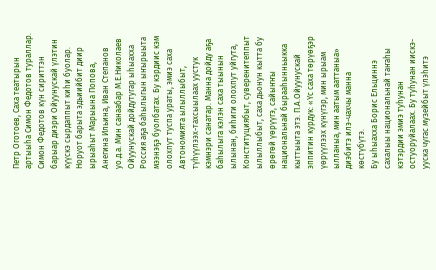Петр Оготоев, Саха театырын артыыһа Симон Федотов тураллар. Симон Федотов күн сириттэн барыар диэри Ойуунускай үлэтин күүскэ сырдаппыт киһи буолар. Норуот барыта эдьиийбит диир ырыаһыт Марыына Попова, Анегина Ильина, Иван Степанов уо.д.а. Мин санаабар М.Е.Николаев Ойуунускай дойдутугар ыһыахха Россия аҕа баһылыгын ыҥырыыта мээнэҕэ буолбатах. Бу кэрдиис кэм олохпут туспа ураты, эмиэ саха Автономията ылыллыбыт, түһүүлээх-тахсыылаах уустук кэмнэри санатар. Манна дойду аҕа баһылыга кэлэн саха тыынын ылынан, биһиги олохпут уйгута, Конституциябыт, суверенитеппыт ылыллыбыт, саха дьонун кытта бу өрөгөй үөрүүгэ, сайыҥҥы национальнай бырааһынньыкка кыттыыта этэ. П.А.Ойуунускай эппитин курдук: «Үс саха төрүөҕэр үөрүүлээх күнүгэр, мин ырыам ылланыа, мин аатым ааттаныа» диэбитэ илэ-чахчы манна көстүбүтэ.
Бу ыһыахха Борис Ельциннэ сахалыы национальнай таҥаһы кэтэрдии эмиэ туһунан остуоруйалаах. Бу туһунан иискэ-ууска чугас музейбыт үлэһитэ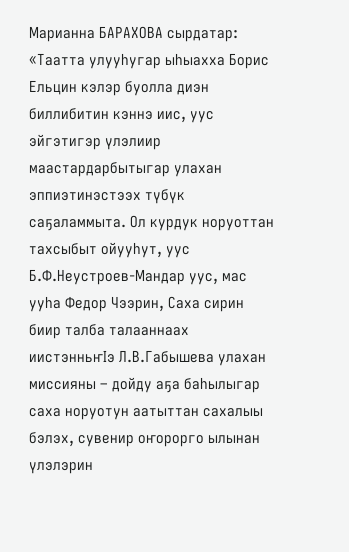Марианна БАРАХОВА сырдатар: «Таатта улууһугар ыһыахха Борис Ельцин кэлэр буолла диэн биллибитин кэннэ иис, уус эйгэтигэр үлэлиир маастардарбытыгар улахан эппиэтинэстээх түбүк саҕаламмыта. Ол курдук норуоттан тахсыбыт ойууһут, уус Б.Ф.Неустроев-Мандар уус, мас ууһа Федор Чээрин, Саха сирин биир талба талааннаах иистэнньҥІэ Л.В.Габышева улахан миссияны – дойду аҕа баһылыгар саха норуотун аатыттан сахалыы бэлэх, сувенир оҥорорго ылынан үлэлэрин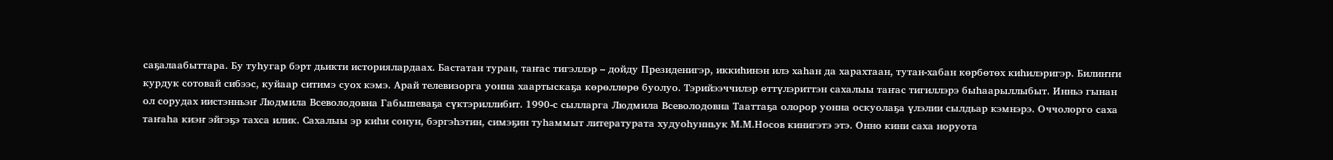саҕалаабыттара. Бу туһугар бэрт дьикти историялардаах. Бастатан туран, таҥас тигэллэр – дойду Президенигэр, иккиһинэн илэ хаһан да харахтаан, тутан-хабан көрбөтөх киһилэригэр. Билиҥҥи курдук сотовай сибээс, куйаар ситимэ суох кэмэ. Арай телевизорга уонна хаартыскаҕа көрөллөрө буолуо. Тэрийээччилэр өттүлэриттэн сахалыы таҥас тигиллэрэ быһаарыллыбыт. Инньэ гынан ол сорудах иистэнньэҥ Людмила Всеволодовна Габышеваҕа сүктэриллибит. 1990-с сылларга Людмила Всеволодовна Тааттаҕа олорор уонна оскуолаҕа үлэлии сылдьар кэмнэрэ. Оччолорго саха таҥаһа киэҥ эйгэҕэ тахса илик. Сахалыы эр киһи сонун, бэргэһэтин, симэҕин туһаммыт литературата худуоһунньук М.М.Носов кинигэтэ этэ. Онно кини саха норуота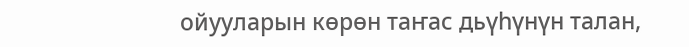ойууларын көрөн таҥас дьүһүнүн талан,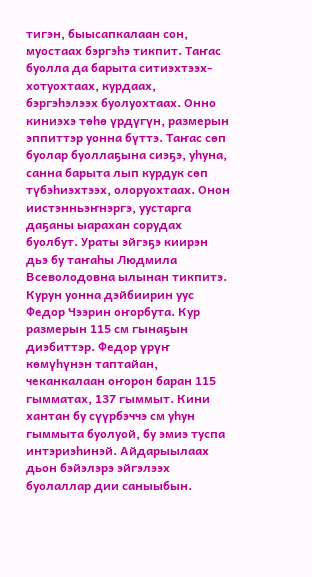тигэн, быысапкалаан сон, муостаах бэргэһэ тикпит. Таҥас буолла да барыта ситиэхтээх-хотуохтаах, курдаах, бэргэһэлээх буолуохтаах. Онно киниэхэ төһө үрдүгүн, размерын эппиттэр уонна бүттэ. Таҥас сөп буолар буоллаҕына сиэҕэ, уһуна, санна барыта лып курдук сөп түбэһиэхтээх, олоруохтаах. Онон иистэнньэҥнэргэ, уустарга даҕаны ыарахан сорудах буолбут. Ураты эйгэҕэ киирэн дьэ бу таҥаһы Людмила Всеволодовна ылынан тикпитэ. Курун уонна дэйбиирин уус Федор Чээрин оҥорбута. Кур размерын 115 см гынаҕын диэбиттэр. Федор үрүҥ көмүһүнэн таптайан, чеканкалаан оҥорон баран 115 гымматах, 137 гыммыт. Кини хантан бу сүүрбэччэ см уһун гыммыта буолуой, бу эмиэ туспа интэриэһинэй. Айдарыылаах дьон бэйэлэрэ эйгэлээх буолаллар дии саныыбын.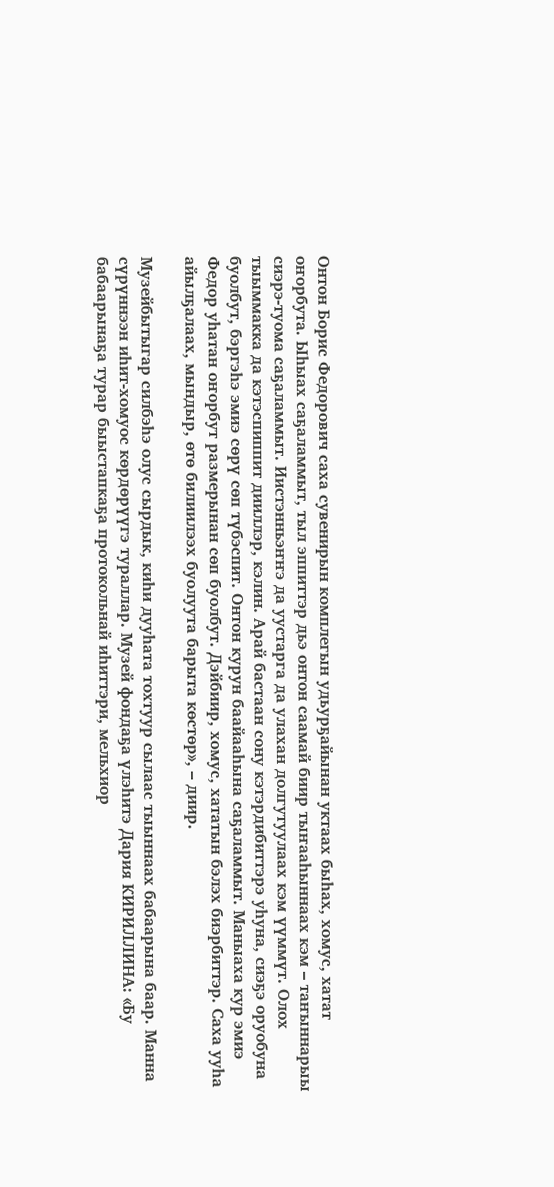Онтон Борис Федорович саха сувенирын комплегын удьурҕайынан уктаах быһах, хомус, хатат оҥорбута. Ыһыах саҕаламмыт, тыл эппиттэр дьэ онтон саамай биир тыҥааһыннаах кэм – таҥыннарыы сиэрэ-туома саҕаламмыт. Иистэнньэҥҥэ да уустарга да улахан долгутуулаах кэм үүммүт. Олох тыыммакка да кэтэспиппит дииллэр, кэлин. Арай бастаан сону кэтэрдибиттэрэ уһуна, сиэҕэ оруобуна буолбут, бэргэһэ эмиэ сөрү сөп түбэспит. Онтон курун баайааһына саҕаламмыт. Маныаха кур эмиэ Федор уһатан оҥорбут размерынан сөп буолбут. Дэйбиир, хомус, хататын бэлэх биэрбиттэр. Саха ууһа айылҕалаах, мындыр, өтө билиилээх буолуута барыта көстөр», – диир.

Музейбытыгар силбэһэ олус сырдык, киһи дууһата тохтуур сылаас тыыннаах бабаарына баар. Манна сүрүннээн иһит-хомуос көрдөрүүгэ тураллар. Музей фондаҕа үлэһитэ Дария КИРИЛЛИНА: «Бу бабаарынаҕа турар быыстапкаҕа протокольнай иһиттэри, мельхиор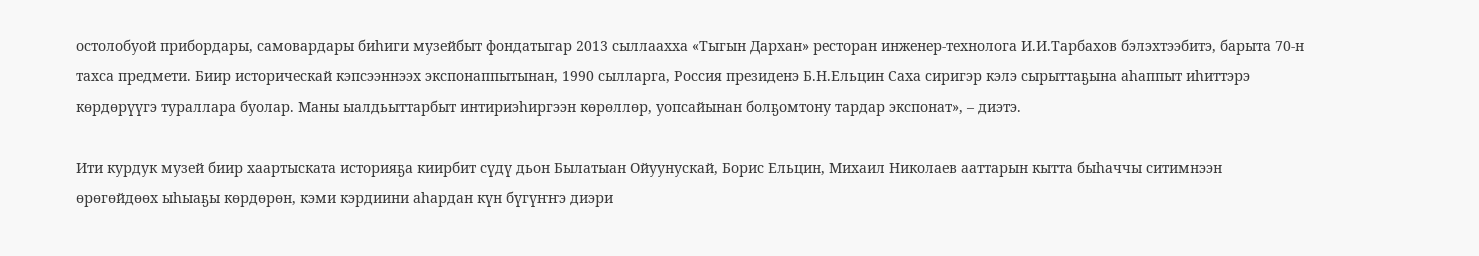остолобуой прибордары, самовардары биһиги музейбыт фондатыгар 2013 сыллаахха «Тыгын Дархан» ресторан инженер-технолога И.И.Тарбахов бэлэхтээбитэ, барыта 70-н тахса предмети. Биир историческай кэпсээннээх экспонаппытынан, 1990 сылларга, Россия президенэ Б.Н.Ельцин Саха сиригэр кэлэ сырыттаҕына аһаппыт иһиттэрэ көрдөрүүгэ тураллара буолар. Маны ыалдьыттарбыт интириэһиргээн көрөллөр, уопсайынан болҕомтону тардар экспонат», – диэтэ.

Ити курдук музей биир хаартыската историяҕа киирбит сүдү дьон Былатыан Ойуунускай, Борис Ельцин, Михаил Николаев ааттарын кытта быһаччы ситимнээн өрөгөйдөөх ыһыаҕы көрдөрөн, кэми кэрдиини аһардан күн бүгүҥҥэ диэри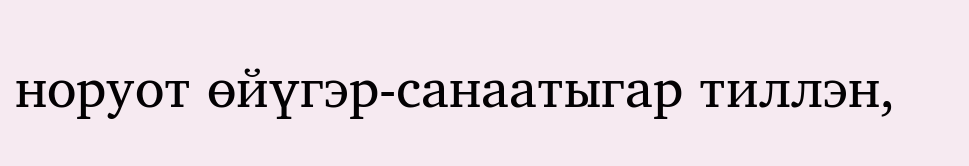норуот өйүгэр-санаатыгар тиллэн,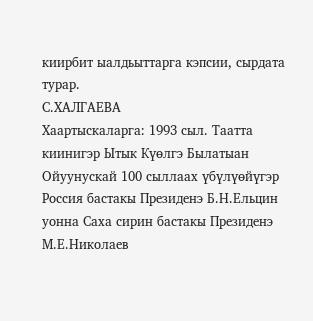киирбит ыалдьыттарга кэпсии, сырдата турар.
С.ХАЛГАЕВА
Хаартыскаларга: 1993 сыл. Таатта киинигэр Ытык Күөлгэ Былатыан Ойуунускай 100 сыллаах үбүлүөйүгэр Россия бастакы Президенэ Б.Н.Ельцин уонна Саха сирин бастакы Президенэ М.Е.Николаев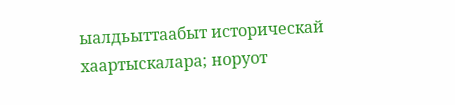ыалдьыттаабыт историческай хаартыскалара; норуот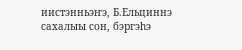иистэнньэҥэ, Б.Ельциннэ сахалыы сон, бэргэһэ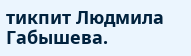тикпит Людмила Габышева.